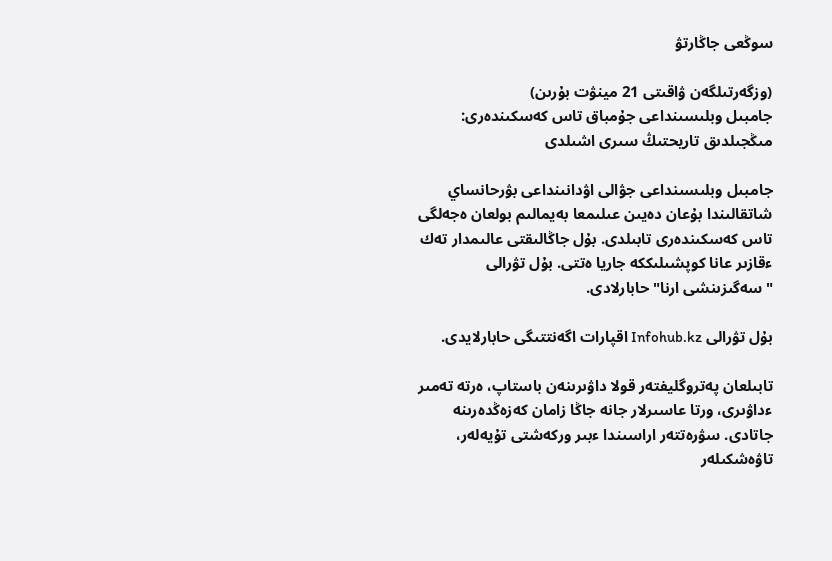سوڭعى جاڭارتۋ

(وزگەرتىلگەن ۋاقىتى 21 مينۋت بۇرىن)
جامبىل وبلىسىنداعى جۇمباق تاس كەسكىندەرى: مىڭجىلدىق تاريحتىڭ سىرى اشىلدى

جامبىل وبلىسىنداعى جۋالى اۋدانىنداعى بۋرحانساي شاتقالىندا بۇعان دەيىن عىلىمعا بەيمالىم بولعان ەجەلگى تاس كەسكىندەرى تابىلدى. بۇل جاڭالىقتى عالىمدار تەك ءقازىر عانا كوپشىلىككە جاريا ەتتى. بۇل تۋرالى "سەگىزىنشى ارنا" حابارلادى.

بۇل تۋرالى Infohub.kz اقپارات اگەنتتىگى حابارلايدى.

تابىلعان پەتروگليفتەر قولا داۋىرىنەن باستاپ، ەرتە تەمىر ءداۋىرى، ورتا عاسىرلار جانە جاڭا زامان كەزەڭدەرىنە جاتادى. سۋرەتتەر اراسىندا ءبىر وركەشتى تۇيەلەر، تاۋەشكىلەر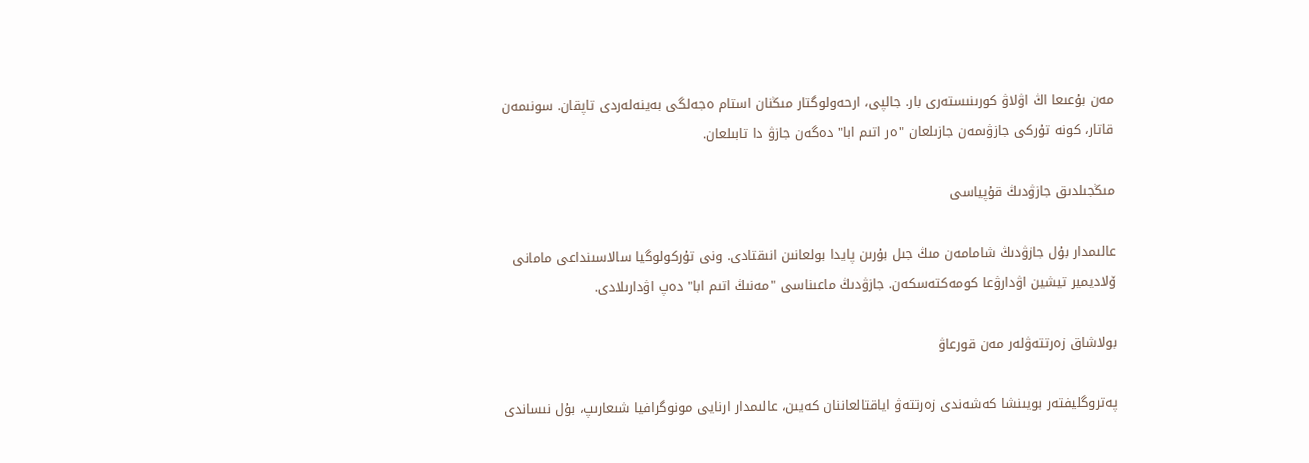مەن بۇعىعا اڭ اۋلاۋ كورىنىستەرى بار. جالپى، ارحەولوگتار مىڭنان استام ەجەلگى بەينەلەردى تاپقان. سونىمەن قاتار، كونە تۇركى جازۋىمەن جازىلعان "ەر اتىم ابا" دەگەن جازۋ دا تابىلعان.

مىڭجىلدىق جازۋدىڭ قۇپياسى

عالىمدار بۇل جازۋدىڭ شامامەن مىڭ جىل بۇرىن پايدا بولعانىن انىقتادى. ونى تۇركولوگيا سالاسىنداعى مامانى ۆلاديمير تيشين اۋدارۋعا كومەكتەسكەن. جازۋدىڭ ماعىناسى "مەنىڭ اتىم ابا" دەپ اۋدارىلادى.

بولاشاق زەرتتەۋلەر مەن قورعاۋ

پەتروگليفتەر بويىنشا كەشەندى زەرتتەۋ اياقتالعاننان كەيىن، عالىمدار ارنايى مونوگرافيا شىعارىپ، بۇل نىساندى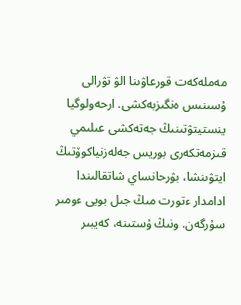مەملەكەت قورعاۋىنا الۋ تۋرالى ۇسىنىس ەنگىزبەكشى. ارحەولوگيا ينستيتۋتىنىڭ جەتەكشى عىلىمي قىزمەتكەرى بوريس جەلەزنياكوۆتىڭ ايتۋىنشا، بۋرحانساي شاتقالىندا ادامدار ءتورت مىڭ جىل بويى ءومىر سۇرگەن. ونىڭ ۇستىنە، كەيبىر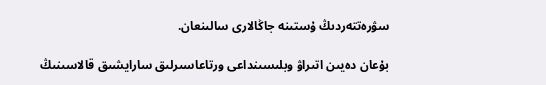سۋرەتتەردىڭ ۇستىنە جاڭالارى سالىنعان.

بۇعان دەيىن اتىراۋ وبلىسىنداعى ورتاعاسىرلىق سارايشىق قالاسىنىڭ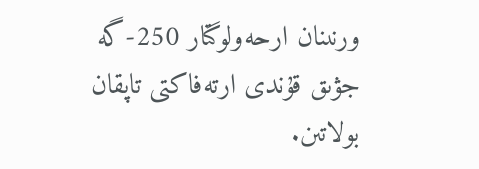ورنىنان ارحەولوگتار 250-گە جۋىق قۇندى ارتەفاكتى تاپقان بولاتىن.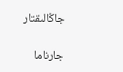جاڭالىقتار

جارناما